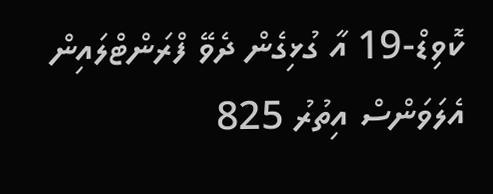ކޮވިޑް-19 އާ ގުޅިގެން ދެވޭ ފްރަންޓްލައިން އެލަވަންސް އިތުރު 825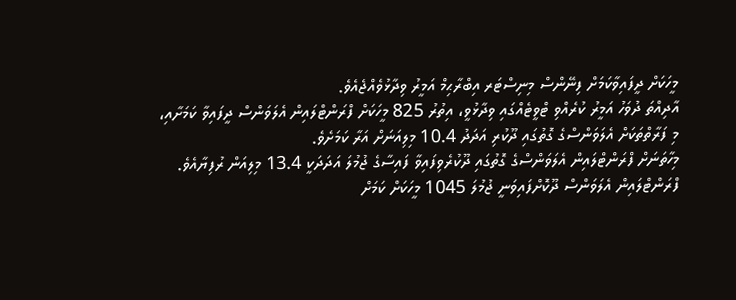މީހަކަށް ދީފައިވާކަމަށް ފިނޭންސް މިނިސްޓަރ އިބްރާޙިމް އަމީރު ވިދާޅުވެއްޖެއެވެ.
އާދިއްތަ ދުވަހު އަމީރު ކުރެއްވި ޓްވީޓެއްގައި ވިދާޅުވީ، އިތުރު 825 މީހަކަށް ފްރަންޓްލައިން އެލަވަންސް ދީފައިވާ ކަމަށާއި، މި ފަރާތްތަކަށް އެލަވަންސްގެ ގޮތުގައި ދޫކުރި އަދަދު 10.4 މިލިއަނަށް އަރާ ކަމަށެވެ.
މިހާތަނަށް ފްރަންޓްލައިން އެލަވަންސްގެ ގޮތުގައި ދޫކުރެވިފައިވާ ފައިސާގެ ޖުމުލަ އަދަދަކީ 13.4 މިލިއަން ރުފިޔާއެވެ. ފްރަންޓްލައިން އެލަވަންސް ދޫކޮށްފައިވަނީ ޖުމުލަ 1045 މީހަކަށް ކަމަށް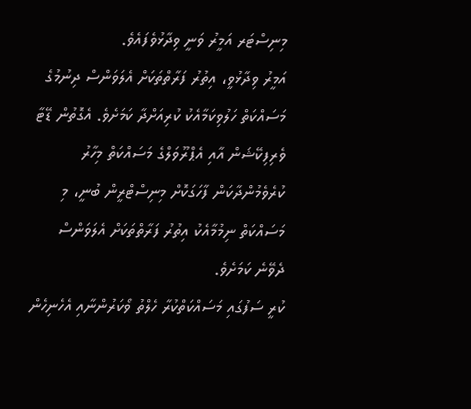މިނިސްޓަރ އަމީރު ވަނީ ވިދާޅުވެފައެވެ.
އަމީރު ވިދާޅުވީ، އިތުރު ފަރާތްތަކަށް އެލަވަންސް ދިނުމުގެ މަސައްކަތް ހަލުވިކަމާއެކު ކުރިއަށްދާ ކަމަށެވެ. އެގޮތުން ޑޭޓާ ވެރިފިކޭޝަން އާއި އެޕްރޫވަލްގެ މަސައްކަތް މިހާރު ކުރެވެމުންދާކަން ފާހަގަކޮށް މިނިސްޓްރީން ބުނީ، މި މަސައްކަތް ނިމުމާއެކު އިތުރު ފަރާތްތަކަށް އެލަވަންސް ދެވޭނެ ކަމަށެވެ.
ކުރީ ސަފުގައި މަސައްކަތްކުރާ ހެލްތު ވޯކަރުންނާއި އެހެނިހެން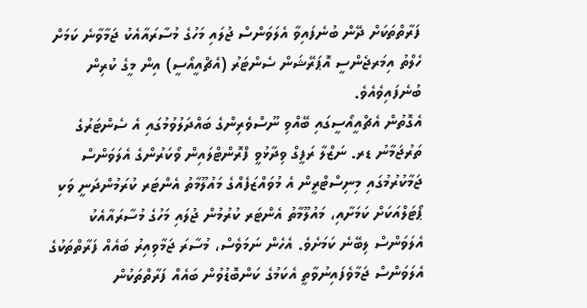ފަރާތްތަކަށް ދޭން ބުނެފައިވާ އެލަވަންސް ޖުލައި މަހުގެ މުސާރައާއެކު ޖަމާވާނެ ކަމަށް ހެލްތު އިމަރޖެންސީ އޮޕަރޭޝަން ސެންޓަރު (އެޗްއީއޯސީ) އިން މީގެ ކުރިން ބުނެފައިވެއެވެ.
އެގޮތުން އެޗްއީއޯސީގައި ބޭއްވި ނޫސްވެރިންގެ ބައްދަލުވުމުގައި އެ ސެންޓަރުގެ ތަރުޖަމާނު ޑރ. ނަޒްލާ ރަފީގް ވިދާޅުވީ ފްރޮންޓްލައިން ވޯކަރުންގެ އެލަވަންސް ޖަމާކުރުމުގައި މިނިސްޓްރީން އެ މުވައްޒަފެއްގެ މައުލޫމާތު އެންޓަރ ކުރަމުންދަނީ ވަކި ޕޯޓަލްއަކަށް ކަމަށާއި، މައުލޫމާތު އެންޓަރ ކުރުމުން ޖުލައި މަހުގެ މުސާރައާއެކު އެލަވަންސް ލިބޭނެ ކަމަށެވެ. އެހެން ނަމަވެސް، މުސާރަ ޖަމާވިއިރު ބައެއް ފަރާތްތަކުގެ އެލަވަންސް ޖަމާވެފައިނުވާތީ އެކަމުގެ ކަންބޮޑުވުން ބައެއް ފަރާތްތަކުން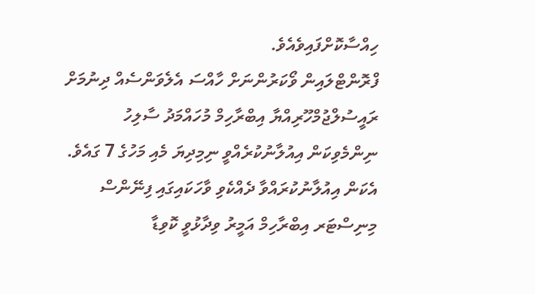ހިއްސާކޮށްފައިވެއެވެ.
ފްރޮންޓްލައިން ވޯކަރުންނަށް ހާއްސަ އެލެވަންސެއް ދިނުމަށް ރައީސުލްޖުމްހޫރިއްޔާ އިބްރާހިމް މުހައްމަދު ސާލިހު ނިންމެވިކަން އިއުލާނުކުރެއްވީ ނިމިދިޔަ މެއި މަހުގެ 7 ގައެވެ. އެކަން އިއުލާނުކުރައްވާ ދެއްކެވި ވާހަކައިގައި ފިނޭންސް މިނިސްޓަރ އިބްރާހިމް އަމީރު ވިދާޅުވީ ކޮވިޑާ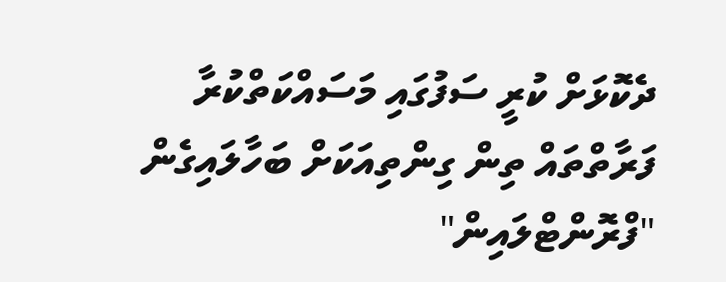ދެކޮޅަށް ކުރީ ސަފުގައި މަސައްކަތްކުރާ ފަރާތްތައް ތިން ގިންތިއަކަށް ބަހާލައިގެން "ފްރޮންޓްލައިން"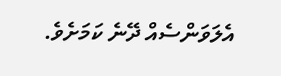އެލަވަންސެއް ދޭނެ ކަމަށެވެ.